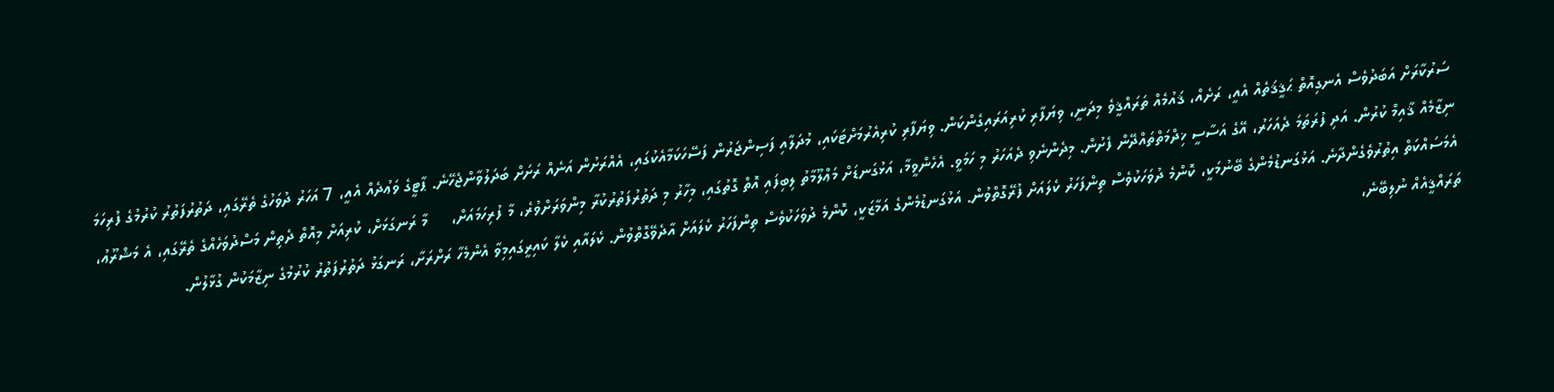ސަރުކާރަށް އަބަދުވެސް އެނގިއޮތް ޙަޤީޤަތެއް އެއީ، ރަށެއް، ޤައުމެއް ތަރައްޤީވެ މިދަނީ، ވިޔަފާރި ކުރިއަރައިގެންކަން. ވިޔަފާރި ކުރިއެރުމަށްޓަކައި، މުދަލާއި ފަސިންޖަރުން ފަސޭހަކަމާއެކުގައި، އެއްރަށުން އަނެއް ރަށަށް ބަދަލުވާންޖެހޭނެ. ޕާޓީގެ ވަޢުދެއް އެއީ، 7 އަހަރު ދުވަހުގެ ތެރޭގައި، ދަތުރުފަތުރު ކުރުމުގެ ފުރިހަމަ ނިޒާމެއް ޤާއިމް ކުރުން. އަދި ފުރަތަމަ ދެއަހަރު، އޭގެ އަސާސީ ޚިދްމަތްތައްދޭން ފެށުން. މިދެންނެވި ދެއަހަރު މި ހަމަވީ. އެހެންވީމާ، އަޅުގަނޑަށް މަޢްލޫމާތު ލިބިފައި އޮތް ގޮތުގައި، މިހާރު މި ދަތުރުފަތުރުކުރާ މިންވަރަށްވުރެ، މާ ފުރިހަމައަށް،     މާ ރަނގަޅަށް، ކުރިއަށް މިއޮތް ދެތިން މަސްދުވަހެއްގެ ތެރޭގައި، އެ މަޝްރޫޢު، އެމަސައްކަތް އިތުރުވެގެންދާނެ. އަޅުގަނޑުމެންގެ ބޭނުމަކީ، ކޮންމެ ދުވަހަކުވެސް ތިންފަހަރު ކެލައަށް ފުރޭގޮތްވުން. އަޅުގަނޑުމެންގެ އަމާޒަކީ، ކޮންމެ ދުވަހަކުވެސް ތިންފަހަރު ކެލައަށް އާދެވޭގޮތްވުން. ކެލައާއި ކެލާ ކައިރީގައިމިވާ އެންމެހާ ރަށްރަށާ، ރަނގަޅު ދަތުރުފަތުރު ކުރުމުގެ ނިޒާމަކުން ގުޅާލުން.
ތަރައްޤީއެއް ނުލިބޭނެ،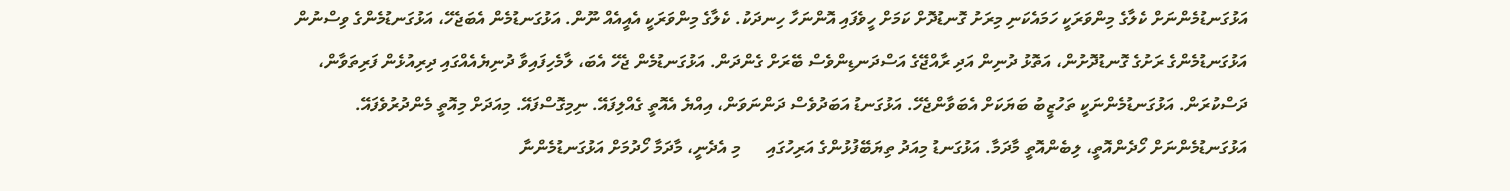އަޅުގަނޑުމެންނަށް ކެލާގެ މިންވަރަކީ ހަމައެކަނި މިރަށު ގޮނޑުދޮށް ކަމަށް ހީވެފައި އޮންނަހާ ހިނދަކު. ކެލާގެ މިންވަރަކީ އެއީއެއް ނޫން. އަޅުގަނޑުމެން އެބަޖެހޭ، އަޅުގަނޑުމެންގެ ވިސްނުން އަޅުގަނޑުމެންގެ ރަށުގެ ގޮނޑުދޮށުން، އަތޮޅު ދުނިން އަދި ރާއްޖޭގެ އަސްދަނޑިންވެސް ބޭރަށް ގެންދަން. އަޅުގަނޑުމެން ޖެހޭ އެބަ، ލާމެހިފައިވާ ދުނިޔެއެއްގައި ދިރިއުޅެން ފަރިތަވާން، ދަސްކުރަން. އަޅުގަނޑުމެންނަކީ ތަހުޒީބު ބަޔަކަށް އެބަވާންޖެހޭ. އަޅުގަނޑު އަބަދުވެސް ދަންނަވަން، އިއްޔެ އެއޮތީ ގެއްލިފައޭ. ނިމިގޮސްފައޭ. މިއަދަށް މިއޮތީ މެންދުރުވެފައޭ. އަޅުގަނޑުމެންނަށް ހޯދެންއޮތީ، ލިބެންއޮތީ މާދަމާ. އަޅުގަނޑު މިއަދު ތިޔަބޭފުޅުންގެ އަރިހުގައި      މި އެދެނީ، މާދަމާ ހޯދުމަށް އަޅުގަނޑުމެންނާ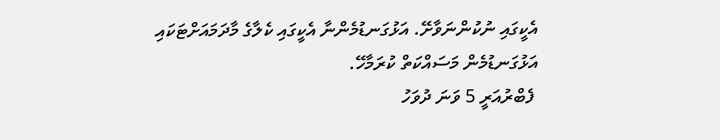އެކީގައި ނުކުންނަވާށޭ. އަޅުގަނޑުމެންނާ އެކީގައި ކެލާގެ މާދަމައަށްޓަކައި އަޅުގަނޑުމެން މަސައްކަތް ކުރަމާހޭ.
 ފެބްރުއަރީ 5 ވަނަ ދުވަހު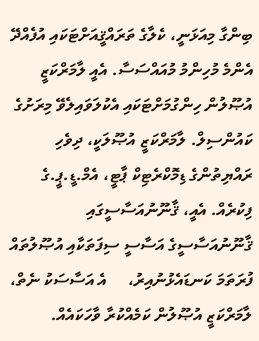ބިންގާ މިއަޅަނީ، ކެލާގެ ތަރައްޤީއަށްޓަކައި އުފެއްދޭ އެންމެ މުހިންމު މުއައްސަސާ. އެއީ ލާމަރްކަޒީ އުޞޫލުން ހިންގުމަށްޓަކައި އެކުލަވައިލެވޭ މިރަށުގެ ކައުންސިލް. ލާމަރްކަޒީ އުޞޫލަކީ، ދިވެހި ރައްޔިތުންގެ ޑިމޮކްރެޓިކް ޕާޓީ، އެމް.ޑީ.ޕީ.ގެ ފިކުރެއް. އެއީ، ޤާނޫނުއަސާސީގައި ޤާނޫނުއަސާސީގެ އަސާސީ ސިފަތަކާއި އުޞޫލުތައް ފުރަތަމަ ކަނޑައެޅުނުއިރު،     އެ އަސާސަކު ނެތް، ލާމަރްކަޒީ އުޞޫލުން ކަމެއްކުރާ ވާހަކައެއް.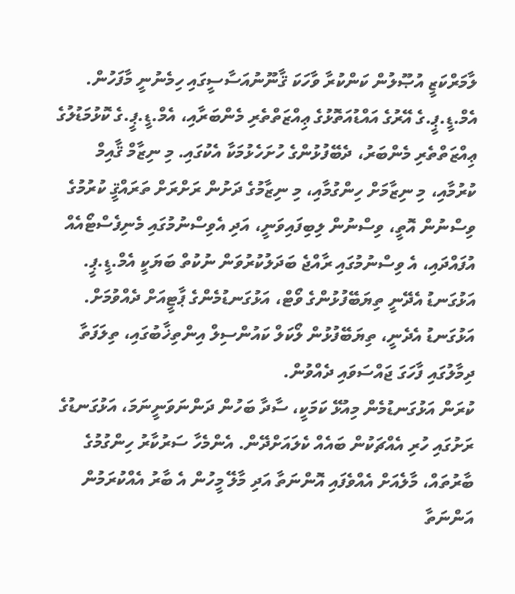ލާމަރްކަޒީ އުޞޫލުން ކަންކުރާ ވާހަކަ ޤާނޫނުއަސާސީގައި ހިމެނުނީ މާފަހުން. އެމް.ޑީ.ޕީ.ގެ އޭރުގެ އައްޑުއަތޮޅުގެ ޢިއްޒަތްތެރި މެންބަރާއި، އެމް.ޑީ.ޕީ.ގެ ކޮޅުމަޑުލުގެ ޢިއްޒަތްތެރި މެންބަރު، ދެބޭފުޅުންގެ ހުށަހެޅުމަކާ އެކުގައި. މި ނިޒާމް ޤާއިމް ކުރުމާއި، މި ނިޒާމަށް ހިންގުމާއި، މި ނިޒާމުގެ ދަށުން ރަށްރަށް ތަރައްޤީ ކުރުމުގެ ވިސްނުން އޮތީ، ވިސްނުން ލިބިފައިވަނީ، އަދި އެވިސްނުމުގައި މެނިފެސްޓޯއެއް އުފައްދައި، އެ ވިސްނުމުގައި ރާއްޖެ ބަދަލުކުރުވަން ނުކުތް ބަޔަކީ އެމް.ޑީ.ޕީ. އަޅުގަނޑު އެދޭނީ ތިޔަބޭފުޅުންގެ ވޯޓް، އަޅުގަނޑުމެންގެ ޕާޓީއަށް ދެއްވުމަށް. އަޅުގަނޑު އެދެނީ، ތިޔަބޭފުޅުން ލޯކަލް ކައުންސިލް އިންތިޚާބުގައި، ތިލަފަތާ ދިމާލުގައި ފާހަގަ ޖައްސަވައި ދެއްވުން.
ކުރަން އަޅުގަނޑުމެން މިއުޅޭ ކަމަކީ، ސާދާ ބަހުން ދަންނަވަނީނަމަ، އަޅުގަނޑުގެ ރަށުގައި ހުރި އެއްޗަކުން ބައެއް ކެލައަށްދޭން. އެންމެހާ ސަރުކާރު ހިންގުމުގެ ބާރުތައް، މާލެއަށް އެއްވެފައި އޮންނަތާ އަދި މާލޭ މީހުން އެ ބާރު އެއްކުރަމުން އަންނަތާ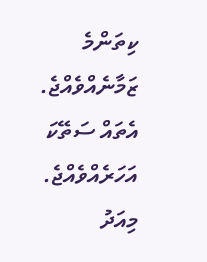ކިތަންމެ ޒަމާނެއްވެއްޖެ. އެތައް ސަތޭކަ އަހަރެއްވެއްޖެ. މިއަދު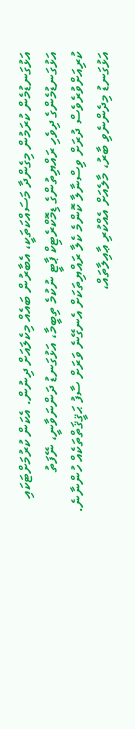އަޅުގަނޑުމެން ކުރަމުން މިގެންދާ މަސައްކަތަކީ، އެބާރުން ބައެއް މިކެލައަށް ދިނުން. އެކަން ކުރުމަށްޓަކައި އަޅުގަނޑުމެންގެ ދިވެހި ރައްޔިތުންގެ ޑިމޮކްރެޓިކް ޕާޓީ ނުކުމެ ތިބީމާ، އަޅުގަނޑު ދަންނަވާނީ، ނޭފަތު ކުރިއަށްވުރެވެސް ދުރަށް ވިސްނާލާ ކޮންމެ ކެލާ ރައްޔިތަކަށް އެނގޭނެ ވަރަށް ސާފު ޙަޤީޤަތްތަކެއް ހުންނާނެ. އަޅުގަނޑު މިދެންނެވި ބާރު، މާލެއަށް އެއްކުރި ޢާއިލާތައް،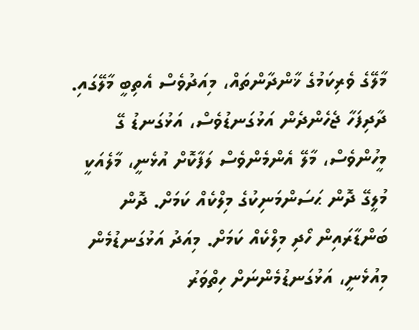މާލޭގެ ވެރިކަމުގެ ޚާންދާންތައް، މިއަދުވެސް އެތިބީ މާލޭގައި. ދާދިފަހާ ޖެހެންދެން އަޅުގަނޑުވެސް، އަޅުގަނޑު ގޭ މީހުންވެސް، މާލޭ އެންމެންވެސް ލަފާކޮށް އުޅެނީ، މާލެއަކީ މުލީގޭ ދޮން ޙަސަންމަނިކުގެ މިލްކެއް ކަމަށް. ދޮން ބަންޑާރައިން ހޯދި މިލްކެއް ކަމަށް. މިއަދު އަޅުގަނޑުމެން މިއުޅެނީ، އަޅުގަނޑުމެންނަށް ހިތްވަރު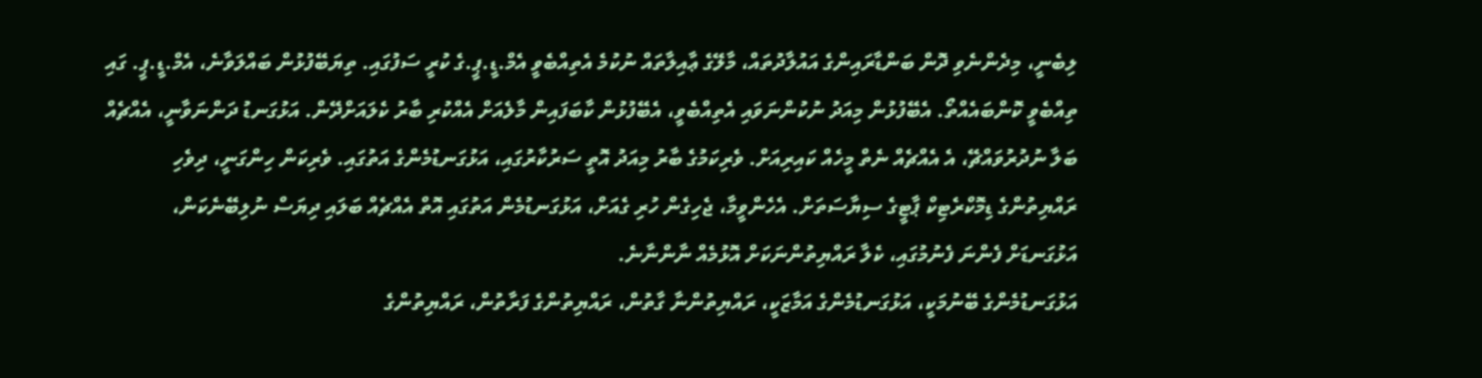ލިބެނީ، މިދެންނެވި ދޮން ބަންޑާރައިންގެ އައުލާދުތައް، މާލޭގެ ޢާއިލާތައް ނުކުމެ އެތިއްބެވީ އެމް.ޑީ.ޕީ.ގެ ކުރީ ސަފުގައި. ތިޔަބޭފުޅުން ބައްލަވާނެ، އެމް.ޑީ.ޕީ. ގައި ތިއްބެވީ ކޮންބައެއްތޯ. އެބޭފުޅުން މިއަދު ނުކުންނަވައި އެތިއްބެވީ، އެބޭފުޅުން ކާބަފައިން މާލެއަށް އެއްކުރި ބާރު ކެލައަށްދޭން. އަޅުގަނޑު ދަންނަވާނީ، އެއްޗެއް ބަލާ ނުދުރުވައްޗޭ، އެ އެއްޗެއް ނެތް މީހެއް ކައިރިއަށް. ވެރިކަމުގެ ބާރު މިއަދު އޮތީ ސަރުކާރުގައި، އަޅުގަނޑުމެންގެ އަތުގައި. ވެރިކަން ހިންގަނީ، ދިވެހި ރައްޔިތުންގެ ޑިމޮކްރެޓިކް ޕާޓީގެ ސިޔާސަތަށް. އެހެންވީމާ، ޖެހިގެން ހުރި ގެއަށް، އަޅުގަނޑުމެން އަތުގައި އޮތް އެއްޗެއް ބަލައި ދިޔަސް ނުލިބޭނެކަން، އަޅުގަނޑަށް ފެންނަ ފެނުމުގައި، ކެލާ ރައްޔިތުންނަކަށް އޮޅުމެއް ނާންނާނެ.
އަޅުގަނޑުމެންގެ ބޭނުމަކީ، އަޅުގަނޑުމެންގެ އަމާޒަކީ، ރައްޔިތުންނާ ގާތުން، ރައްޔިތުންގެ ފަރާތުން، ރައްޔިތުންގެ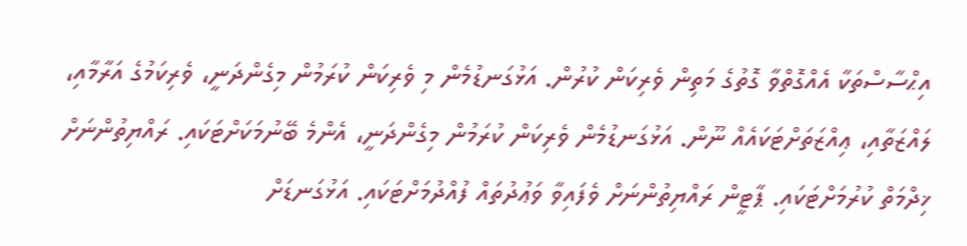އިޙްސާސްތަކާ އެއްގޮތްވާ ގޮތުގެ މަތިން ވެރިކަން ކުރުން. އަޅުގަނޑުމެން މި ވެރިކަން ކުރަމުން މިގެންދަނީ، ވެރިކަމުގެ އަރާމާއި، ލައްޒަތާއި، ޢިއްޒަތަށްޓަކައެއް ނޫން. އަޅުގަނޑުމެން ވެރިކަން ކުރަމުން މިގެންދަނީ، އެންމެ ބޭނުމަކަށްޓަކައި. ރައްޔިތުންނަށް ޚިދްމަތް ކުރުމަށްޓަކައި. ޕާޓީން ރައްޔިތުންނަށް ވެފައިވާ ވަޢުދުތައް ފުއްދުމަށްޓަކައި. އަޅުގަނޑަށް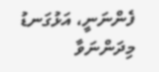ފެންނަނީ، އަޅުގަނޑު މިދަންނަވާ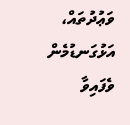ވަޢުދުތައް، އަޅުގަނޑުމެން ވެފައިވާ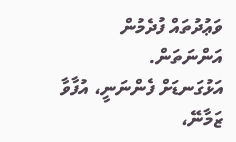ވަޢުދުތައް ފުދެމުން އަންނަތަން.
އަޅުގަނޑަށް ފެންނަނީ، އުފާވާ ޒަމާނޭ،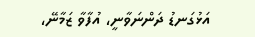އަޅުގަނޑު ދަންނަވާނީ، އުފާވާ ޒަމާނޭ،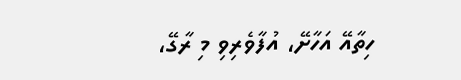ހިތާއޭ އަހާށޭ، އުފާވެރިވި މި ރާގޭ،